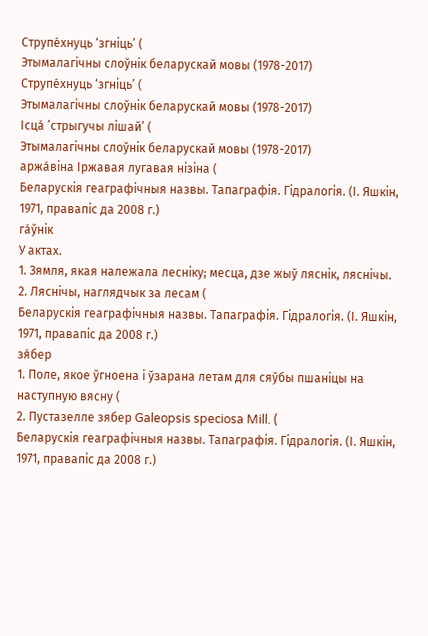Струпе́хнуць ‘згніць’ (
Этымалагічны слоўнік беларускай мовы (1978-2017)
Струпе́хнуць ‘згніць’ (
Этымалагічны слоўнік беларускай мовы (1978-2017)
Ісца́ ’стрыгучы лішай’ (
Этымалагічны слоўнік беларускай мовы (1978-2017)
аржа́віна Іржавая лугавая нізіна (
Беларускія геаграфічныя назвы. Тапаграфія. Гідралогія. (І. Яшкін, 1971, правапіс да 2008 г.)
га́ўнік
У актах.
1. Зямля, якая належала лесніку; месца, дзе жыў ляснік, ляснічы.
2. Ляснічы, наглядчык за лесам (
Беларускія геаграфічныя назвы. Тапаграфія. Гідралогія. (І. Яшкін, 1971, правапіс да 2008 г.)
зя́бер
1. Поле, якое ўгноена і ўзарана летам для сяўбы пшаніцы на наступную вясну (
2. Пустазелле зябер Galeopsis speciosa Mill. (
Беларускія геаграфічныя назвы. Тапаграфія. Гідралогія. (І. Яшкін, 1971, правапіс да 2008 г.)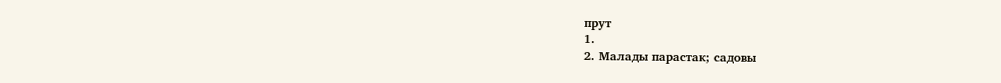прут
1.
2. Малады парастак; садовы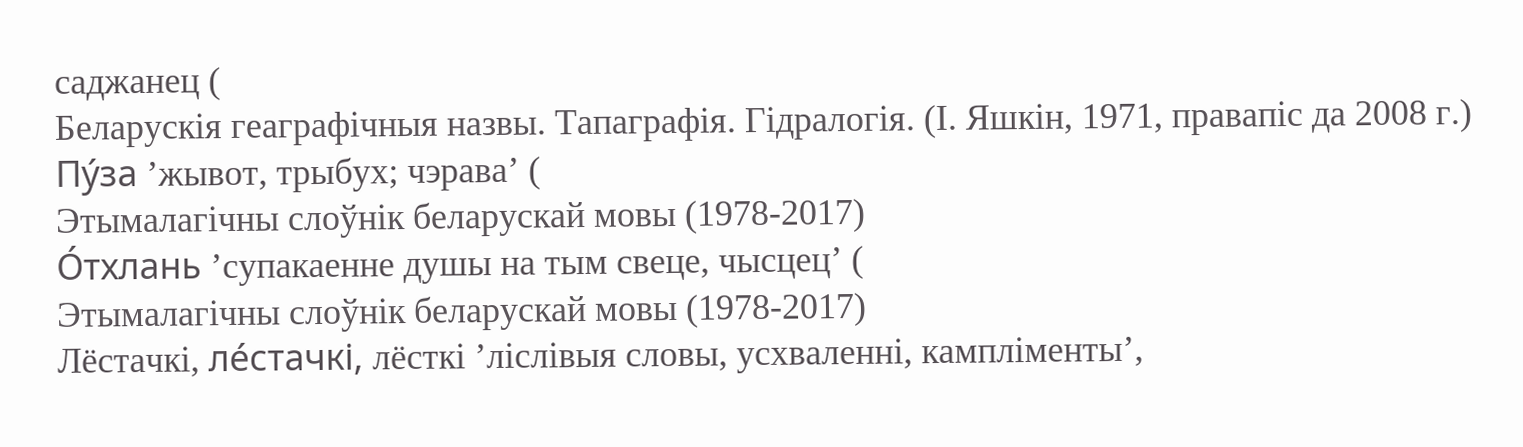саджанец (
Беларускія геаграфічныя назвы. Тапаграфія. Гідралогія. (І. Яшкін, 1971, правапіс да 2008 г.)
Пу́за ’жывот, трыбух; чэрава’ (
Этымалагічны слоўнік беларускай мовы (1978-2017)
О́тхлань ’супакаенне душы на тым свеце, чысцец’ (
Этымалагічны слоўнік беларускай мовы (1978-2017)
Лёстачкі, ле́стачкі, лёсткі ’ліслівыя словы, усхваленні, кампліменты’,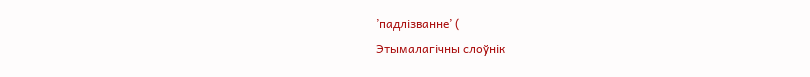’падлізванне’ (
Этымалагічны слоўнік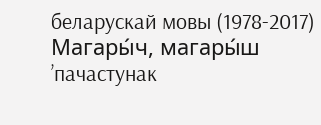беларускай мовы (1978-2017)
Магары́ч, магары́ш ’пачастунак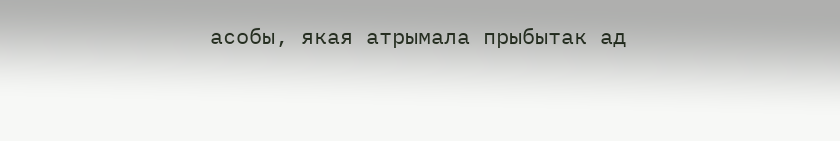асобы, якая атрымала прыбытак ад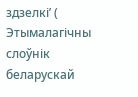здзелкі’ (
Этымалагічны слоўнік беларускай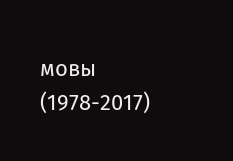мовы (1978-2017)